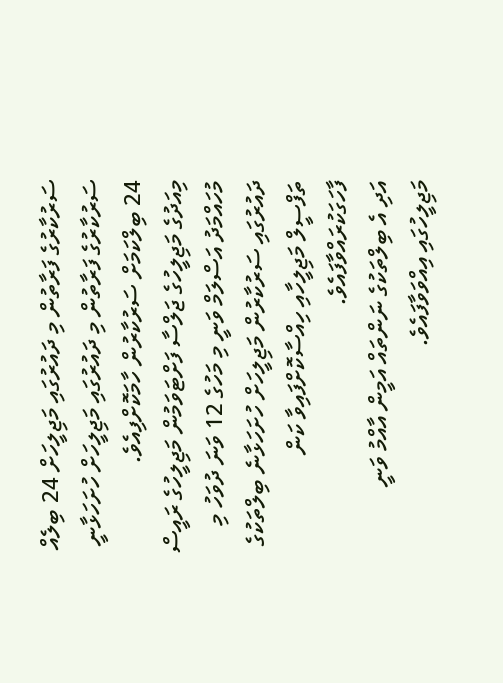ސަރުކާރުގެ ފަރާތުން މި ދައުރުގައި މަޖިލީހަށް 24 ބިލެއް
ސަރުކާރުގެ ފަރާތުން މި ދައުރުގައި މަޖިލީހަށް ހުށަހަޅާނީ 24 ބިލްކަމަށް ސަރުކާރުން ހާމަކޮށްފިއެވެ.
މިއަދުގެ މަޖިލީހުގެ ޖަލްސާ ފަށްޓަވަމުން މަޖިލީހުގެ ރައީސް މުހައްމަދު އަސްލަމް ވަނީ މި މަހުގެ 12 ވަނަ ދުވަހު މި ދައުރުގައި ސަރުކާރުން މަޖިލީހަށް ހުށަހަޅާނެ ބިލްތަކުގެ ތަފްސީލް މަޖިލީހާއި ހިއްސާކޮށްފައިވާ ކަން ފާހަގަކުރައްވާފައެވެ.
އަދި އެ ބިލްތަކުގެ ނަންތައް އަމީން އާއްމު ވަނީ މަޖިލީހުގައި އިއްވަވާފައެވެ.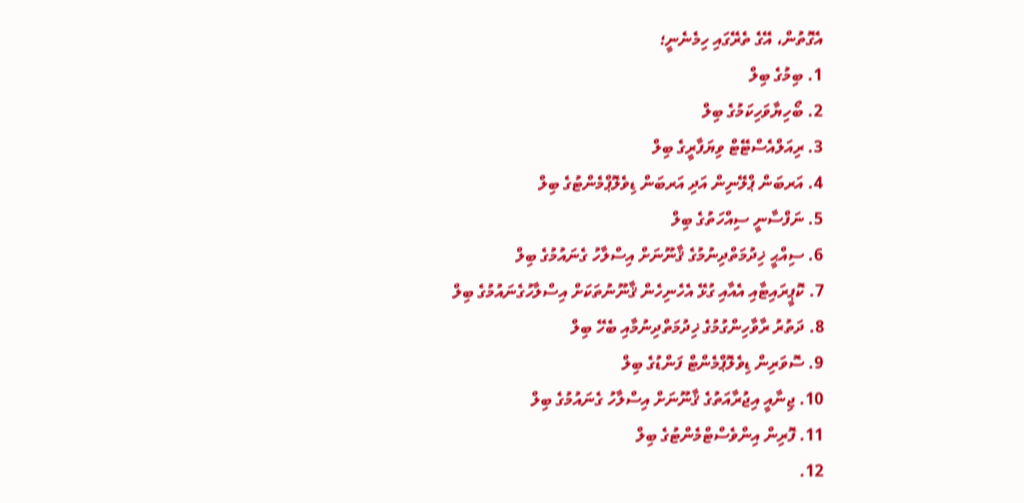އެގޮތުން، އޭގެ ތެރޭގައި ހިމެނެނީ؛
1. ބިމުގެ ބިލް
2. ބޯހިޔާވަހިކަމުގެ ބިލް
3. ރިއަލްއެސްޓޭޓް ވިޔަފާރީގެ ބިލް
4. އަރބަން ޕްލޭނިން އަދި އަރބަން ޑިވެލޮޕްމެންޓުގެ ބިލް
5. ނަފްސާނީ ސިއްހަތުގެ ބިލް
6. ސިއްޙީ ޚިދުމަތްދިނުމުގެ ޤާނޫނަށް އިސްލާހު ގެނައުމުގެ ބިލް
7. ކޮޕީރައިޓާއި އެއާއި ގުޅޭ އެހެނިހެން ޤާނޫނުތަކަށް އިސްލާހުގެނައުމުގެ ބިލް
8. ދަތުރު ރާވާހިންގުމުގެ ޚިދުމަތްދިނުމާއި ބެހޭ ބިލް
9. ސޮވަރިން ޑިވެލޮޕްމެންޓް ފަންޑުގެ ބިލް
10. ޖިނާއީ އިޖުރާއަތުގެ ޤާނޫނަށް އިސްލާހު ގެނައުމުގެ ބިލް
11. ފޮރިން އިންވެސްޓްމެންޓުގެ ބިލް
12.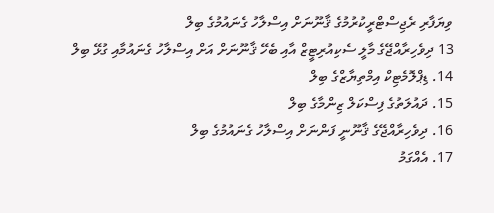ވިޔަފާރި ރެޖިސްޓްރީކުރުމުގެ ޤާނޫނަށް އިސްލާހު ގެނައުމުގެ ބިލް
13 ދިވެހިރާއްޖޭގެ މާލީ ސެކިއުރިޓީޒް އާއި ބެހޭ ޤާނޫނަށް އަށް އިސްލާހު ގެނައުމާއި ގުޅޭ ބިލް
14. ޑިޕްލޮމެޓިކް އިމްތިޔާޒްގެ ބިލް
15. ދައުލަތުގެ ފިސްކަލް ޒިންމާގެ ބިލް
16. ދިވެހިރާއްޖޭގެ ޤާނޫނީ ފަންނަށް އިސްލާހު ގެނައުމުގެ ބިލް
17. އެއްގަމު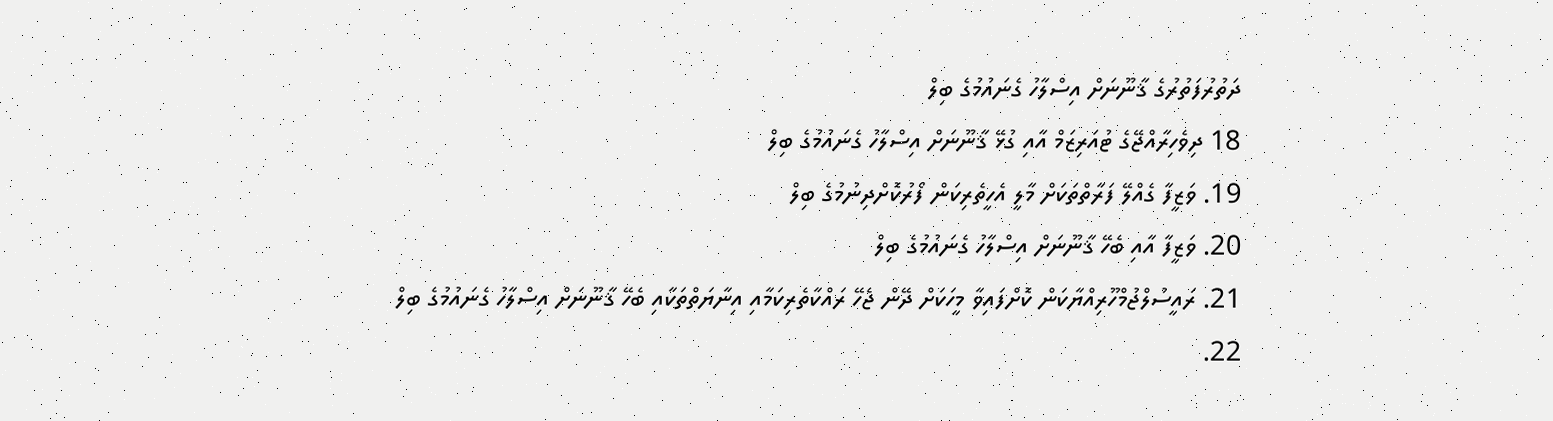ދަތުރުފަތުރުގެ ޤާނޫނަށް އިސްލާހު ގެނައުމުގެ ބިލް
18 ދިވެހިރާއްޖޭގެ ޓުއަރިޒަމް އާއި ގުޅޭ ޤާނޫނަށް އިސްލާހު ގެނައުމުގެ ބިލް
19. ވަޒީފާ ގެއްލޭ ފަރާތްތަކަށް މާލީ އެހީތެރިކަން ފޯރުކޮށްދިނުމުގެ ބިލް
20. ވަޒީފާ އާއި ބެހޭ ޤާނޫނަށް އިސްލާހު ގެނައުމުގެ ބިލް
21. ރައީސުލްޖުމްހޫރިއްޔާކަން ކޮށްފައިވާ މީހަކަށް ދޭން ޖެހޭ ރައްކާތެރިކަމާއި އިނާޔަތްތަކާއި ބެހޭ ޤާނޫނަށް އިސްލާހު ގެނައުމުގެ ބިލް
22.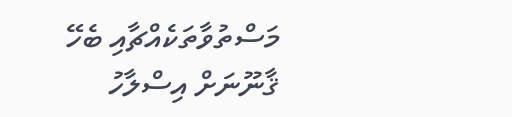މަސްތުވާތަކެއްޗާއި ބެހޭ ޤާނޫނަށް އިސްލާހު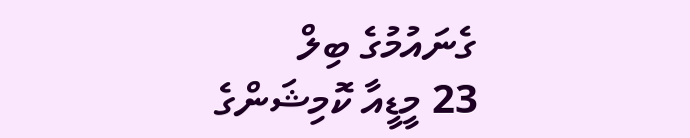ގެނައުމުގެ ބިލް
23 މީޑީއާ ކޮމިޝަންގެ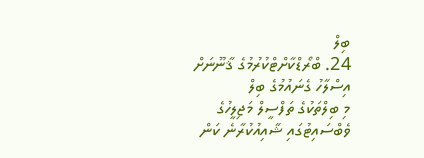ބިލް
24. ބްރޯޑްކާށްޓްކުރުމުގެ ޤާނޫނަށް އިސްލާހު ގެނައުމުގެ ބިލް
މި ބިލްތަކުގެ ތަފްސީލް މަޖިލީހުގެ ވެބްސައިޓުގައި ޝާއިއުކުރާނެ ކަން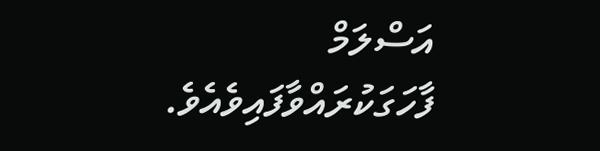އަސްލަމް ފާހަގަކުރައްވާފައިވެއެވެ.